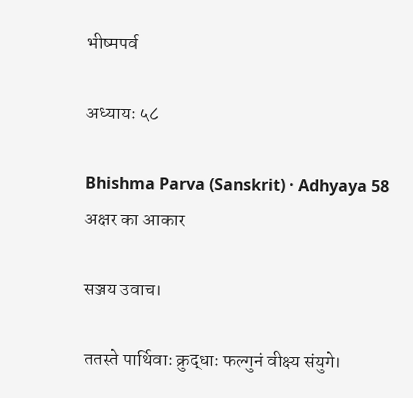भीष्मपर्व

अध्यायः ५८

Bhishma Parva (Sanskrit) · Adhyaya 58
अक्षर का आकार

सञ्जय उवाच।

ततस्ते पार्थिवाः क्रुद्धाः फल्गुनं वीक्ष्य संयुगे।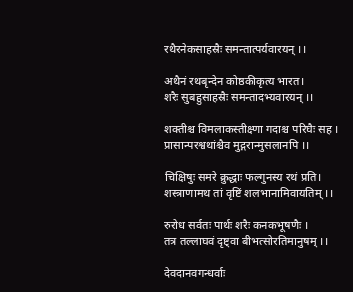रथैरनेकसाहस्रैः समन्तात्पर्यवारयन् ।।

अथैनं रथबृन्देन कोष्ठकीकृत्य भारत।
शरैः सुबहुसाहस्रैः समन्तादभ्यवारयन् ।।

शक्तीश्च विमलाकस्तीक्ष्णा गदाश्च परिघैः सह ।
प्रासान्परश्वथांश्चैव मुद्गरान्मुसलानपि ।।

चिक्षिषुः समरे क्रुद्धाः फल्गुनस्य रथं प्रति।
शस्त्राणामथ तां वृष्टिं शलभानामिवायतिम् ।।

रुरोध सर्वतः पार्थः शरैः कनकभूषणैः ।
तत्र तल्लाघवं दृष्ट्वा बीभत्सोरतिमानुषम् ।।

देवदानवगन्धर्वाः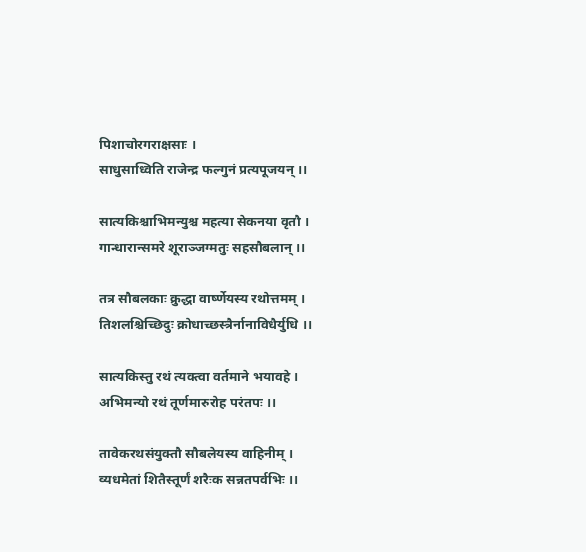पिशाचोरगराक्षसाः ।
साधुसाध्विति राजेन्द्र फल्गुनं प्रत्यपूजयन् ।।

सात्यकिश्चाभिमन्युश्च महत्या सेकनया वृतौ ।
गान्धारान्समरे शूराञ्जग्मतुः सहसौबलान् ।।

तत्र सौबलकाः क्रुद्धा वार्ष्णेयस्य रथोत्तमम् ।
तिशलश्चिच्छिदुः क्रोधाच्छस्त्रैर्नानाविधैर्युधि ।।

सात्यकिस्तु रथं त्यक्त्वा वर्तमाने भयावहे ।
अभिमन्यो रथं तूर्णमारुरोह परंतपः ।।

तावेकरथसंयुक्तौ सौबलेयस्य वाहिनीम् ।
व्यधमेतां शितैस्तूर्णं शरैःक सन्नतपर्वभिः ।।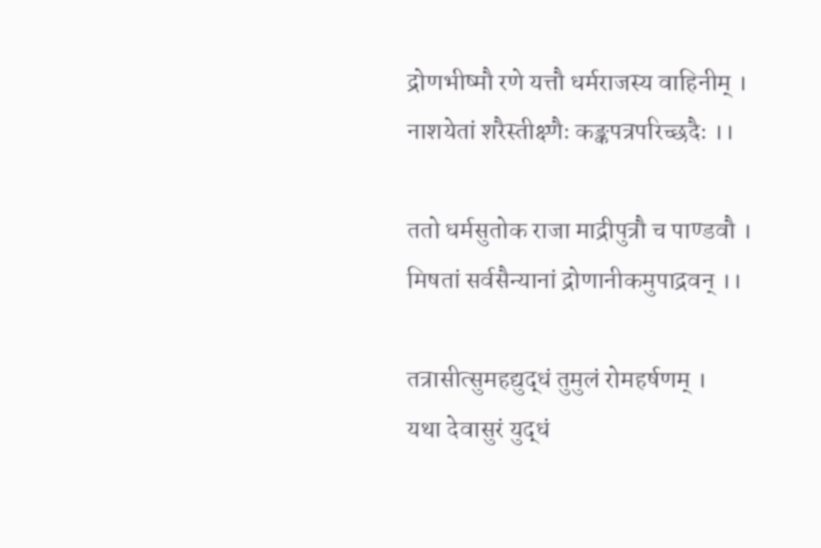द्रोणभीष्मौ रणे यत्तौ धर्मराजस्य वाहिनीम् ।
नाशयेतां शरैस्तीक्ष्णैः कङ्कपत्रपरिच्छदैः ।।

ततो धर्मसुतोक राजा माद्रीपुत्रौ च पाण्डवौ ।
मिषतां सर्वसैन्यानां द्रोणानीकमुपाद्रवन् ।।

तत्रासीत्सुमहद्युद्धं तुमुलं रोमहर्षणम् ।
यथा देवासुरं युद्धं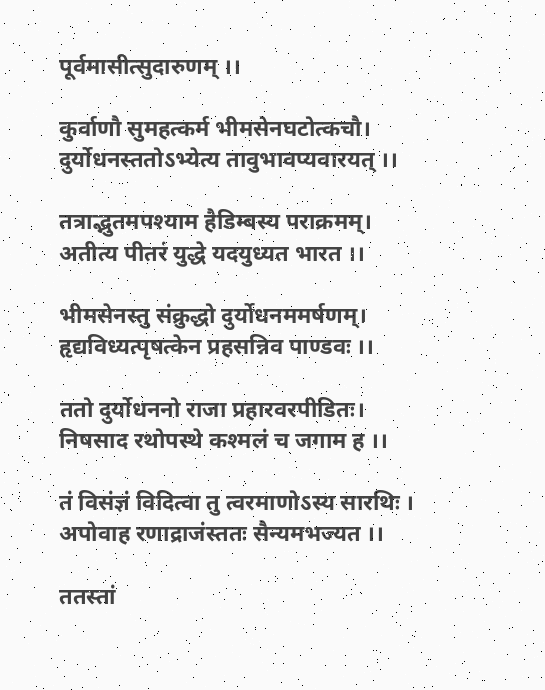पूर्वमासीत्सुदारुणम् ।।

कुर्वाणौ सुमहत्कर्म भीमसेनघटोत्कचौ।
दुर्योधनस्ततोऽभ्येत्य तावुभावप्यवारयत् ।।

तत्राद्भुतमपश्याम हैडिम्बस्य पराक्रमम्।
अतीत्य पीतरं युद्धे यदयुध्यत भारत ।।

भीमसेनस्तु संक्रुद्धो दुर्योधनममर्षणम्।
हृद्यविध्यत्पृषत्केन प्रहसन्निव पाण्डवः ।।

ततो दुर्योधननो राजा प्रहारवरपीडितः।
निषसाद रथोपस्थे कश्मलं च जगाम ह ।।

तं विसंज्ञं विदित्वा तु त्वरमाणोऽस्य सारथिः ।
अपोवाह रणाद्राजंस्ततः सैन्यमभज्यत ।।

ततस्तां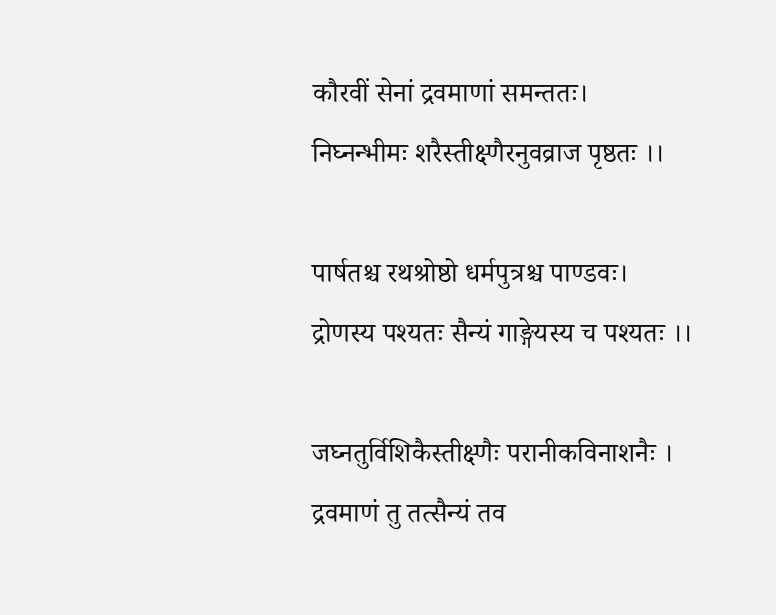कौरवीं सेनां द्रवमाणां समन्ततः।
निघ्नन्भीमः शरैस्तीक्ष्णैरनुवव्राज पृष्ठतः ।।

पार्षतश्च रथश्रोष्ठो धर्मपुत्रश्च पाण्डवः।
द्रोणस्य पश्यतः सैन्यं गाङ्गेयस्य च पश्यतः ।।

जघ्नतुर्विशिकैस्तीक्ष्णैः परानीकविनाशनैः ।
द्रवमाणं तु तत्सैन्यं तव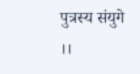पुत्रस्य संयुगे ।।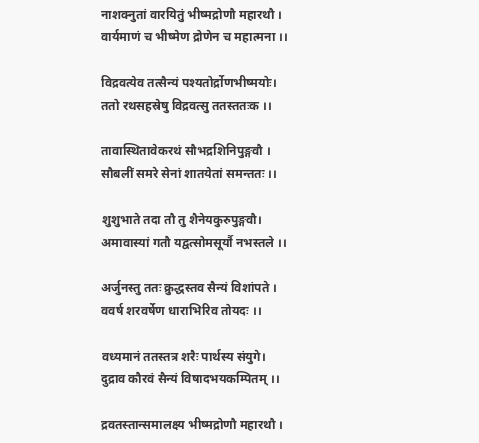नाशक्नुतां वारयितुं भीष्मद्रोणौ महारथौ ।
वार्यमाणं च भीष्मेण द्रोणेन च महात्मना ।।

विद्रवत्येव तत्सैन्यं पश्यतोर्द्रोणभीष्मयोः।
ततो रथसहस्रेषु विद्रवत्सु ततस्ततःक ।।

तावास्थितावेकरथं सौभद्रशिनिपुङ्गवौ ।
सौबलीं समरे सेनां शातयेतां समन्ततः ।।

शुशुभाते तदा तौ तु शैनेयकुरुपुङ्गवौ।
अमावास्यां गतौ यद्वत्सोमसूर्यौ नभस्तले ।।

अर्जुनस्तु ततः क्रुद्धस्तव सैन्यं विशांपते ।
ववर्ष शरवर्षेण धाराभिरिव तोयदः ।।

वध्यमानं ततस्तत्र शरैः पार्थस्य संयुगे।
दुद्राव कौरवं सैन्यं विषादभयकम्पितम् ।।

द्रवतस्तान्समालक्ष्य भीष्मद्रोणौ महारथौ ।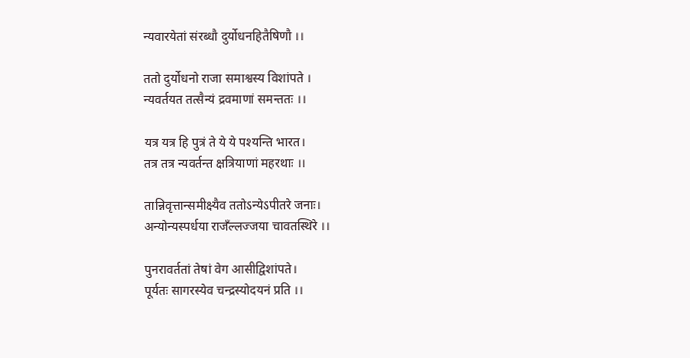न्यवारयेतां संरब्धौ दुर्योधनहितैषिणौ ।।

ततो दुर्योधनो राजा समाश्वस्य विशांपते ।
न्यवर्तयत तत्सैन्यं द्रवमाणां समन्ततः ।।

यत्र यत्र हि पुत्रं ते ये ये पश्यन्ति भारत।
तत्र तत्र न्यवर्तन्त क्षत्रियाणां महरथाः ।।

तान्निवृत्तान्समीक्ष्यैव ततोऽन्येऽपीतरे जनाः।
अन्योन्यस्पर्धया राजँल्लज्जया चावतस्थिरे ।।

पुनरावर्ततां तेषां वेग आसीद्विशांपते।
पूर्यतः सागरस्येव चन्द्रस्योदयनं प्रति ।।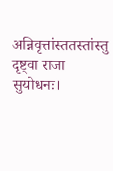अन्निवृत्तांस्ततस्तांस्तु दृष्ट्वा राजा सुयोधनः।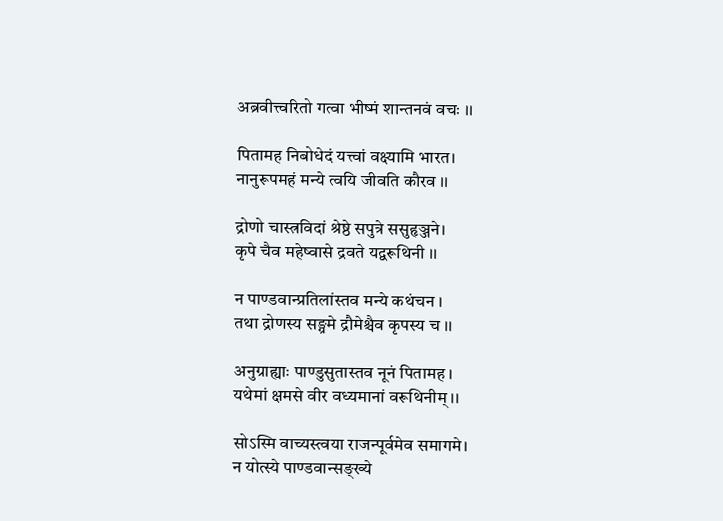अब्रवीत्त्वरितो गत्वा भीष्मं शान्तनवं वचः ।।

पितामह निबोधेदं यत्त्वां वक्ष्यामि भारत।
नानुरूपमहं मन्ये त्वयि जीवति कौरव ।।

द्रोणो चास्त्रविदां श्रेष्ठे सपुत्रे ससुहृञ्जने।
कृपे चैव महेष्वासे द्रवते यद्वरूथिनी ।।

न पाण्डवान्प्रतिलांस्तव मन्ये कथंचन ।
तथा द्रोणस्य सङ्ग्रमे द्रौमेश्चैव कृपस्य च ।।

अनुग्राह्याः पाण्डुसुतास्तव नूनं पितामह ।
यथेमां क्षमसे वीर वध्यमानां वरूथिनीम् ।।

सोऽस्मि वाच्यस्त्वया राजन्पूर्वमेव समागमे।
न योत्स्ये पाण्डवान्सङ्ख्ये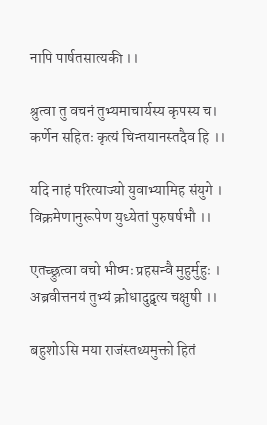नापि पार्षतसात्यकी ।।

श्रुत्वा तु वचनं तुभ्यमाचार्यस्य कृपस्य च।
कर्णेन सहितः कृत्यं चिन्तयानस्तदैव हि ।।

यदि नाहं परित्याज्यो युवाभ्यामिह संयुगे ।
विक्रमेणानुरूपेण युध्येतां पुरुषर्षभौ ।।

एतच्छ्रुत्वा वचो भीष्मः प्रहसन्वै मुहुर्मुहुः ।
अब्रवीत्तनयं तुभ्यं क्रोधादुद्वृत्य चक्षुषी ।।

बहुशोऽसि मया राजंस्तथ्यमुक्तो हितं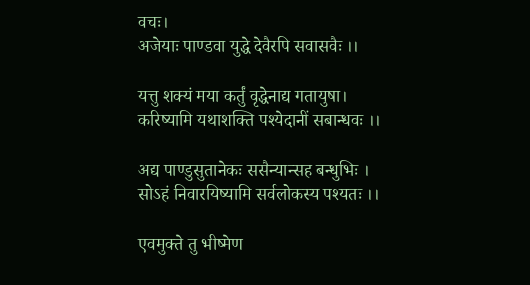वचः।
अजेयाः पाण्डवा युद्धे देवैरपि सवासवैः ।।

यत्तु शक्यं मया कर्तुं वृद्धेनाद्य गतायुषा।
करिष्यामि यथाशक्ति पश्येदानीं सबान्धवः ।।

अद्य पाण्डुसुतानेकः ससैन्यान्सह बन्धुभिः ।
सोऽहं निवारयिष्यामि सर्वलोकस्य पश्यतः ।।

एवमुक्ते तु भीष्मेण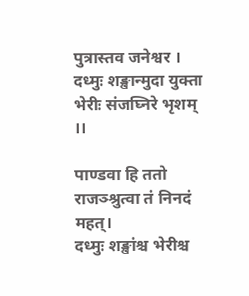पुत्रास्तव जनेश्वर ।
दध्मुः शङ्खान्मुदा युक्ता भेरीः संजघ्निरे भृशम् ।।

पाण्डवा हि ततो राजञ्श्रुत्वा तं निनदं महत्।
दध्मुः शङ्खांश्च भेरीश्च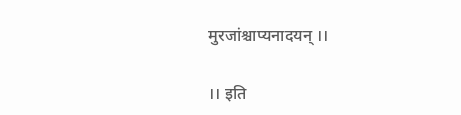मुरजांश्चाप्यनादयन् ।।

।। इति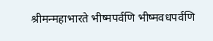श्रीमन्महाभारते भीष्मपर्वणि भीष्मवधपर्वणि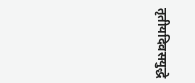तृतीयदिवसयुद्धे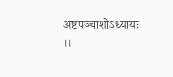अष्टपञ्चाशोऽध्यायः ।।